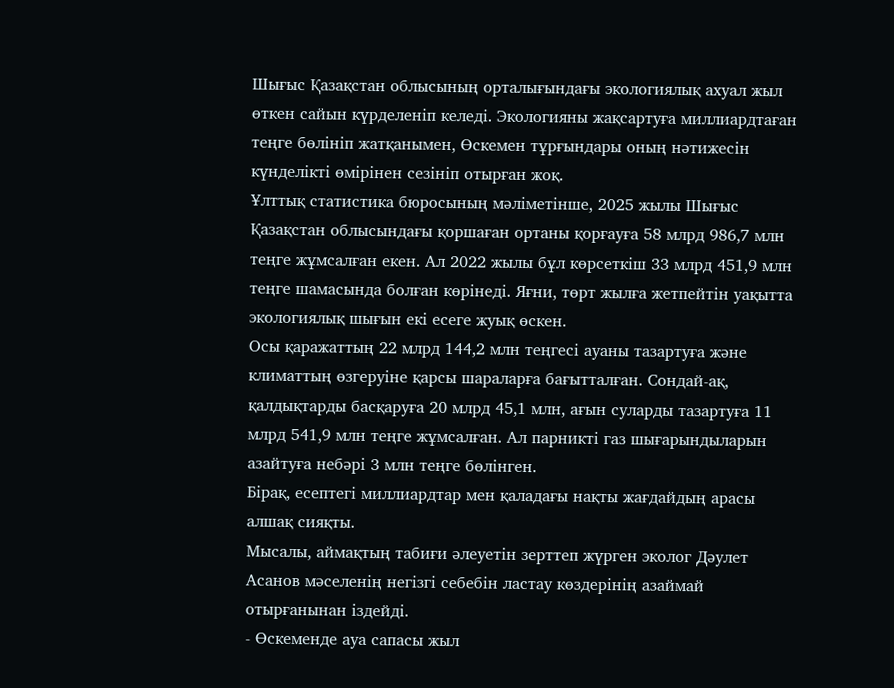Шығыс Қазақстан облысының орталығындағы экологиялық ахуал жыл өткен сайын күрделеніп келеді. Экологияны жақсартуға миллиардтаған теңге бөлініп жатқанымен, Өскемен тұрғындары оның нәтижесін күнделікті өмірінен сезініп отырған жоқ.
Ұлттық статистика бюросының мәліметінше, 2025 жылы Шығыс Қазақстан облысындағы қоршаған ортаны қорғауға 58 млрд 986,7 млн теңге жұмсалған екен. Ал 2022 жылы бұл көрсеткіш 33 млрд 451,9 млн теңге шамасында болған көрінеді. Яғни, төрт жылға жетпейтін уақытта экологиялық шығын екі есеге жуық өскен.
Осы қаражаттың 22 млрд 144,2 млн теңгесі ауаны тазартуға және климаттың өзгеруіне қарсы шараларға бағытталған. Сондай-ақ, қалдықтарды басқаруға 20 млрд 45,1 млн, ағын суларды тазартуға 11 млрд 541,9 млн теңге жұмсалған. Ал парникті газ шығарындыларын азайтуға небәрі 3 млн теңге бөлінген.
Бірақ, есептегі миллиардтар мен қаладағы нақты жағдайдың арасы алшақ сияқты.
Мысалы, аймақтың табиғи әлеуетін зерттеп жүрген эколог Дәулет Асанов мәселенің негізгі себебін ластау көздерінің азаймай отырғанынан іздейді.
- Өскеменде ауа сапасы жыл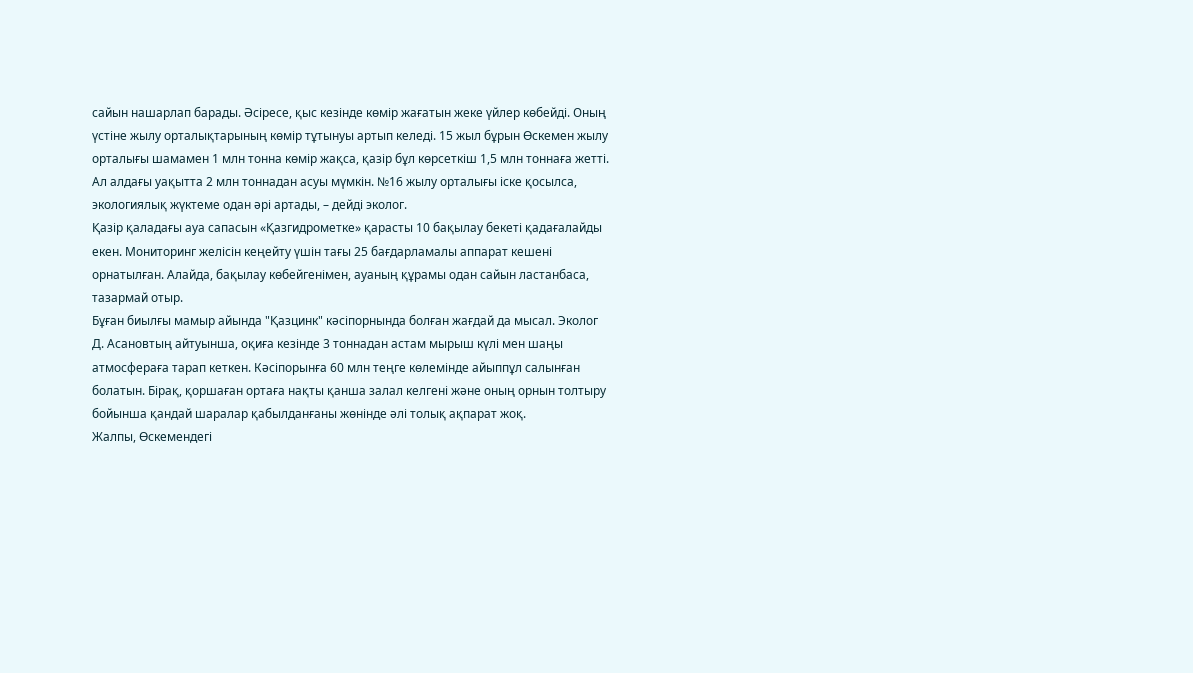сайын нашарлап барады. Әсіресе, қыс кезінде көмір жағатын жеке үйлер көбейді. Оның үстіне жылу орталықтарының көмір тұтынуы артып келеді. 15 жыл бұрын Өскемен жылу орталығы шамамен 1 млн тонна көмір жақса, қазір бұл көрсеткіш 1,5 млн тоннаға жетті. Ал алдағы уақытта 2 млн тоннадан асуы мүмкін. №16 жылу орталығы іске қосылса, экологиялық жүктеме одан әрі артады, – дейді эколог.
Қазір қаладағы ауа сапасын «Қазгидрометке» қарасты 10 бақылау бекеті қадағалайды екен. Мониторинг желісін кеңейту үшін тағы 25 бағдарламалы аппарат кешені орнатылған. Алайда, бақылау көбейгенімен, ауаның құрамы одан сайын ластанбаса, тазармай отыр.
Бұған биылғы мамыр айында "Қазцинк" кәсіпорнында болған жағдай да мысал. Эколог Д. Асановтың айтуынша, оқиға кезінде 3 тоннадан астам мырыш күлі мен шаңы атмосфераға тарап кеткен. Кәсіпорынға 60 млн теңге көлемінде айыппұл салынған болатын. Бірақ, қоршаған ортаға нақты қанша залал келгені және оның орнын толтыру бойынша қандай шаралар қабылданғаны жөнінде әлі толық ақпарат жоқ.
Жалпы, Өскемендегі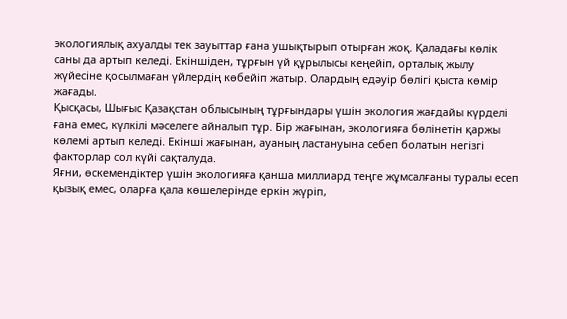экологиялық ахуалды тек зауыттар ғана ушықтырып отырған жоқ. Қаладағы көлік саны да артып келеді. Екіншіден, тұрғын үй құрылысы кеңейіп, орталық жылу жүйесіне қосылмаған үйлердің көбейіп жатыр. Олардың едәуір бөлігі қыста көмір жағады.
Қысқасы, Шығыс Қазақстан облысының тұрғындары үшін экология жағдайы күрделі ғана емес, күлкілі мәселеге айналып тұр. Бір жағынан, экологияға бөлінетін қаржы көлемі артып келеді. Екінші жағынан, ауаның ластануына себеп болатын негізгі факторлар сол күйі сақталуда.
Яғни, өскемендіктер үшін экологияға қанша миллиард теңге жұмсалғаны туралы есеп қызық емес, оларға қала көшелерінде еркін жүріп,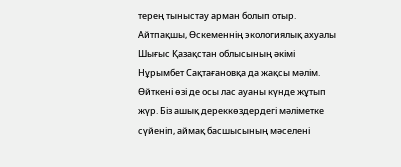терең тыныстау арман болып отыр.
Айтпақшы, Өскеменнің экологиялық ахуалы Шығыс Қазақстан облысының әкімі Нұрымбет Сақтағановқа да жақсы мәлім. Өйткені өзі де осы лас ауаны күнде жұтып жүр. Біз ашық дереккөздердегі мәліметке сүйеніп, аймақ басшысының мәселені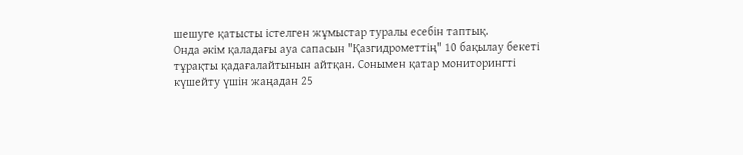шешуге қатысты істелген жұмыстар туралы есебін таптық.
Онда әкім қаладағы ауа сапасын "Қазгидрометтің" 10 бақылау бекеті тұрақты қадағалайтынын айтқан. Сонымен қатар мониторингті күшейту үшін жаңадан 25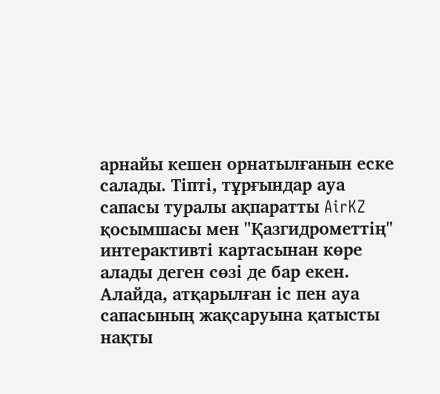арнайы кешен орнатылғанын еске салады. Тіпті, тұрғындар ауа сапасы туралы ақпаратты AirKZ қосымшасы мен "Қазгидрометтің" интерактивті картасынан көре алады деген сөзі де бар екен. Алайда, атқарылған іс пен ауа сапасының жақсаруына қатысты нақты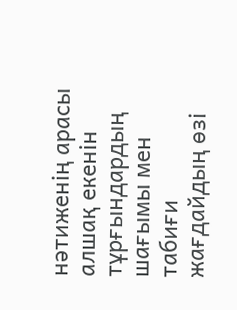нәтиженің арасы алшақ екенін тұрғындардың шағымы мен табиғи жағдайдың өзі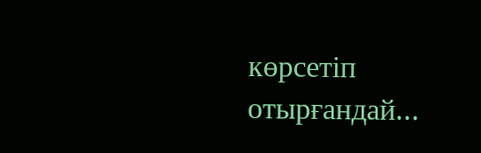көрсетіп отырғандай...